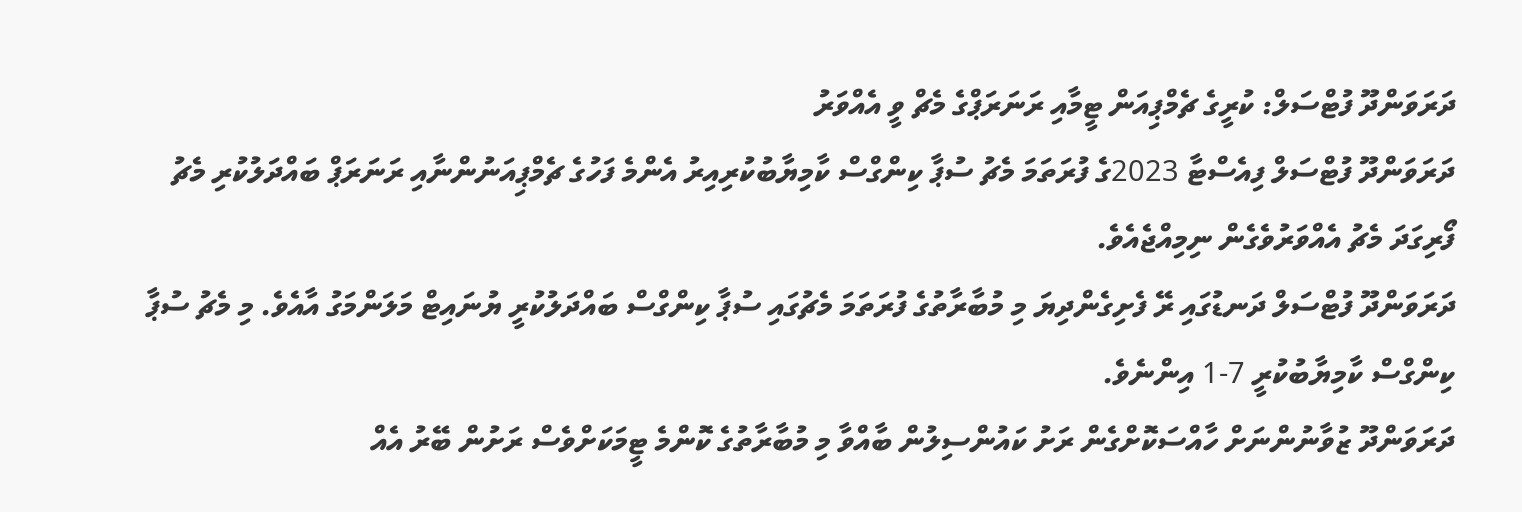ދަރަވަންދޫ ފުޓްސަލް: ކުރީގެ ޗެމްޕިއަން ޓީމާއި ރަނަރަޕްގެ މެޗް ވީ އެއްވަރު
ދަރަވަންދޫ ފުޓްސަލް ފިއެސްޓާ 2023ގެ ފުރަތަމަ މެޗު ސުޕާ ކިންގްސް ކާމިޔާބުކުރިއިރު އެންމެ ފަހުގެ ޗެމްޕިއަނުންނާއި ރަނަރަޕް ބައްދަލުކުރި މެޗު ފޯރިގަދަ މެޗު އެއްވަރުވެގެން ނިމިއްޖެއެވެ.
ދަރަވަންދޫ ފުޓްސަލް ދަނޑުގައި ރޭ ފެށިގެންދިޔަ މި މުބާރާތުގެ ފުރަތަމަ މެޗުގައި ސުޕާ ކިންގްސް ބައްދަލުކުރީ ޔުނައިޓް މަލަންމަގު އާއެވެ. މި މެޗު ސުޕާ ކިންގްސް ކާމިޔާބުކުރީ 7-1 އިންނެވެ.
ދަރަވަންދޫ ޒުވާނުންނަށް ހާއްސަކޮށްގެން ރަށު ކައުންސިލުން ބާއްވާ މި މުބާރާތުގެ ކޮންމެ ޓީމަކަށްވެސް ރަށުން ބޭރު އެއް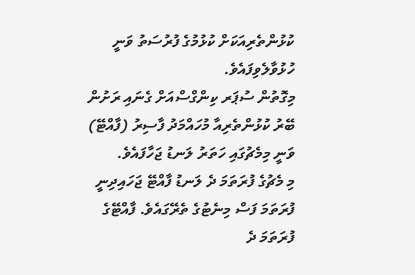ކުޅުންތެރިއަކަށް ކުޅުމުގެ ފުރުސަތު ވަނީ ހުޅުވާލެވިފައެވެ.
މިގޮތުން ސުޕަރ ކިންގްސްއަށް ގެނައި ރަށުން ބޭރު ކުޅުންތެރިއާ މުހައްމަދު ފާސިރު (ފާއްޓޭ) ވަނީ މިމެޗުގައި ހަތަރު ލަނޑު ޖަހާފައެވެ.
މި މެޗުގެ ފުރަތަމަ ދެ ލަނޑު ފާއްޓޭ ޖަހައިދިނީ ފުރަތަމަ ފަސް މިނެޓުގެ ތެރޭގައެވެ. ފާއްޓޭގެ ފުރަތަމަ ދެ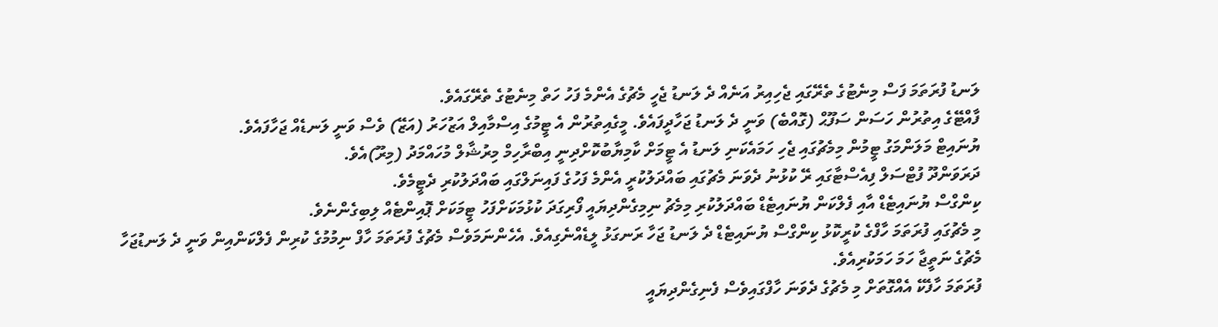ލަނޑު ފުރަތަމަ ފަސް މިނެޓުގެ ތެރޭގައި ޖެހިއިރު އަނެއް ދެ ލަނޑު ޖެހީ މެޗުގެ އެންމެ ފަހު ހަތް މިނެޓުގެ ތެރޭގައެވެ.
ފާއްޓޭގެ އިތުރުން ހަސަން ސަފޫޙް (ގޮއްބެ) ވަނީ ދެ ލަނޑު ޖަހާދީފައެވެ. މީގެއިތުރުން އެ ޓީމުގެ އިސްމާއިލް އަޒުހަރު (އަޒޭ) ވެސް ވަނީ ލަނޑެއް ޖަހާފައެވެ.
ޔުނައިޓް މަލަންމަގު ޓީމުން މިމެޗުގައި ޖެހި ހަމައެކަނި ލަނޑު އެ ޓީމަށް ކާމިޔާބުކޮށްދިނީ އިބްރާހިމް މިރުޝާލް މުހައްމަދު (މިރޫ)އެވެ.
ދަރަވަންދޫ ފުޓްސަލް ފިއެސްޓާގައި ރޭ ކުޅުނު ދެވަނަ މެޗުގައި ބައްދަލުކުރީ އެންމެ ފަހުގެ ފައިނަލްގައި ބައްދަލުކުރި ދެޓީމެވެ.
ކިންގްސް ޔުނައިޓެޑް އާއި ފެލްކަން ޔުނައިޓެޑް ބައްދަލުކުރި މިމެޗު ނިމިގެންދިޔައީ ފޯރިގަދަ ކުޅުމަކަށްފަހު ޓީމަކަށް ޕޮއިންޓެއް ލިބިގެންނެވެ.
މި މެޗުގައި ފުރަތަމަ ހާފްގެ ކުރީކޮޅު ކިންގްސް ޔުނައިޓެޑް ދެ ލަނޑު ޖަހާ ރަނގަޅު ލީޑެއްނެގިއެވެ. އެހެންނަމަވެސް މެޗުގެ ފުރަތަމަ ހާފް ނިމުމުގެ ކުރިން ފެލްކަންއިން ވަނީ ދެ ލަނޑުޖަހާ މެޗުގެ ނަތީޖާ ހަމަ ހަމަކުރިއެވެ.
ފުރަތަމަ ހާފެކޭ އެއްގޮތަށް މި މެޗުގެ ދެވަނަ ހާފްގައިވެސް ފެނިގެންދިޔައީ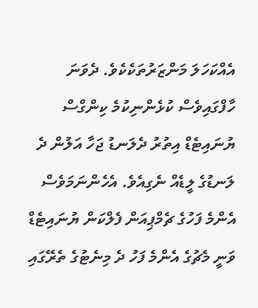އެއްކަހަލަ މަންޒަރުތަކެކެވެ. ދެވަނަ ހާފްގައިވެސް ކުޅެންނިކުމެ ކިންގްސް ޔުނައިޓެޑް އިތުރު ދެލަނޑު ޖަހާ އަލުން ދެ ލަނޑުގެ ލީޑެއް ނެގިއެވެ. އެހެންނަމަވެސް އެންމެ ފަހުގެ ޗެމްޕިއަން ފެލްކަން ޔުނައިޓެޑް ވަނީ މެޗުގެ އެންމެ ފަހު ދެ މިނެޓުގެ ތެރޭގައި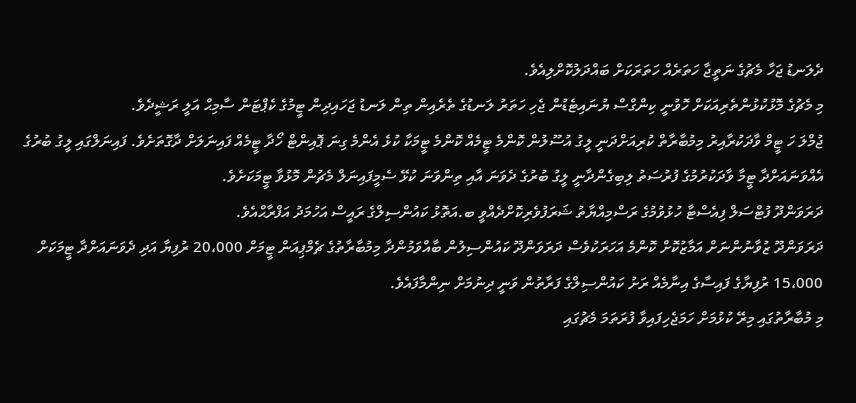ދެލަނޑު ޖަހާ މެޗުގެ ނަތީޖާ ހަތަރެއް ހަތަރަކަށް ބައްދަލުކޮށްލިއެވެ.
މި މެޗުގެ މޮޅުކުޅުންތެރިއަކަށް ހޮވުނީ ކިންގްސް ޔުނައިޓެޑުން ޖެހި ހަތަރު ލަނޑުގެ ތެރެއިން ތިން ލަނޑު ޖަހައިދިން ޓީމުގެ ކެޕްޓަން ސާމިޙް އަލީ ރަޝީދެވެ.
ޖުމްލަ ހަ ޓީމް ވާދަކުރާއިރު މިމުބާރާތް ކުރިއަށްދަނީ ލީގު އުސޫލުން ކޮންމެ ޓީމެއް ކޮންމެ ޓީމަކާ ކުޅެ އެންމެ ގިނަ ޕޮއިންޓް ހޯދާ ޓީމެއް ފައިނަލަށް ދާގޮތަށެވެ. ފައިނަލްގައި ލީގު ބުރުގެ އެއްވަނައަށްދާ ޓީމާ ވާދަކުރުމުގެ ފުރުސަތު ލިބިގެންދާނީ ލީގު ބުރުގެ ދެވަނަ އާއި ތިންވަނަ ކުޅޭ ސެމީފައިނަލް މެޗުން މޮޅުވާ ޓީމަކަށެވެ.
ދަރަވަންދޫ ފުޓްސަލް ފިއެސްޓާ ހުޅުވުމުގެ ރަސްމިއްޔާތު ޝަރަފުވެރިކޮށްދެއްވީ ބ.އަތޮޅު ކައުންސިލްގެ ރައީސް އަހުމަދު އަފްރާޙްއެވެ.
ދަރަވަންދޫ ޒުވާނުންނަށް އަމާޒުކޮށް ކޮންމެ އަހަރަކުވެސް ދަރަވަންދޫ ކައުންސިލުން ބާއްވަމުންދާ މިމުބާރާތުގެ ޗެމްޕިއަން ޓީމަށް 20،000 ރުފިޔާ އަދި ދެވަނައަށްދާ ޓީމަކަށް 15،000 ރުފިޔާގެ ފައިސާގެ އިނާމެއް ރަށު ކައުންސިލްގެ ފަރާތުން ވަނީ ދިނުމަށް ނިންމާފައެވެ.
މި މުބާރާތުގައި މިރޭ ކުޅުމަށް ހަމަޖެހިފައިވާ ފުރަތަމަ މެޗުގައި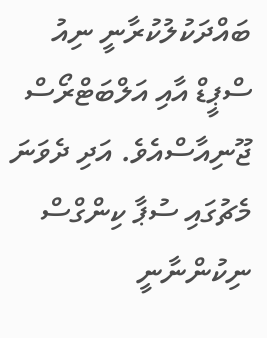ބައްދަކުލުކުރާނީ ނިއު ސްޕީޑް އާއި އަލްބަޓްރޯސް ޖޫނިއާސްއެވެ. އަދި ދެވަނަ މެޗުގައި ސުޕާ ކިންގްސް ނިކުންނާނީ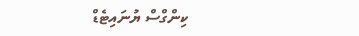ކިންގްސް ޔުނައިޓެޑް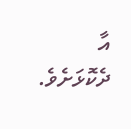އާ ދެކޮޅަށެވެ.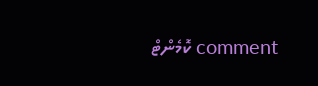comment ކޮމެންޓް